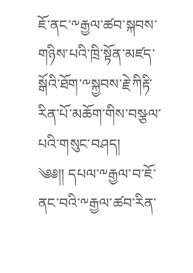ཇོ་ནང་༸རྒྱལ་ཚབ་སྐབས་གཉིས་པའི་ཁྲི་སྟོན་མཛད་སྒོའི་ཐོག་༸སྐྱབས་རྗེ་ཀིརྟི་རིན་པོ་མཆོག་གིས་བསྩལ་པའི་གསུང་བཤད།
༄༅།། དཔལ་༸རྒྱལ་བ་ཇོ་ནང་བའི་༸རྒྱལ་ཚབ་རིན་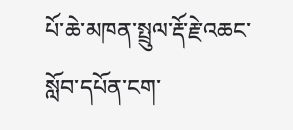པོ་ཆེ་མཁན་སྤྲུལ་རྡོ་རྗེ་འཆང་སློབ་དཔོན་ངག་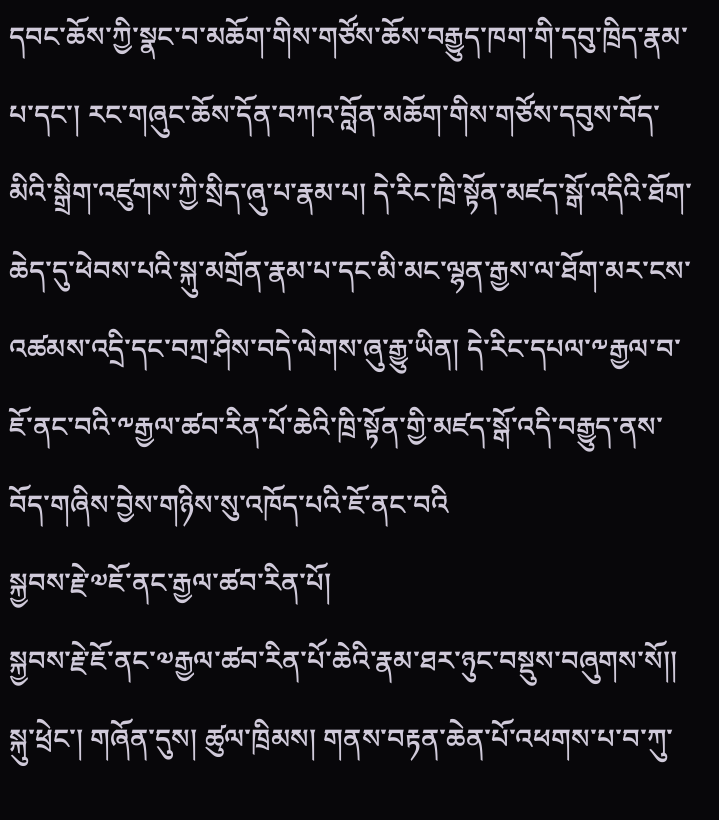དབང་ཆོས་ཀྱི་སྣང་བ་མཆོག་གིས་གཙོས་ཆོས་བརྒྱུད་ཁག་གི་དབུ་ཁྲིད་རྣམ་པ་དང་། རང་གཞུང་ཆོས་དོན་བཀའ་བློན་མཆོག་གིས་གཙོས་དབུས་བོད་མིའི་སྒྲིག་འཛུགས་ཀྱི་སྲིད་ཞུ་པ་རྣམ་པ། དེ་རིང་ཁྲི་སྟོན་མཛད་སྒོ་འདིའི་ཐོག་ཆེད་དུ་ཕེབས་པའི་སྐུ་མགྲོན་རྣམ་པ་དང་མི་མང་ལྷན་རྒྱས་ལ་ཐོག་མཪ་ངས་འཚམས་འདྲི་དང་བཀྲ་ཤིས་བདེ་ལེགས་ཞུ་རྒྱུ་ཡིན། དེ་རིང་དཔལ་༸རྒྱལ་བ་ཇོ་ནང་བའི་༸རྒྱལ་ཚབ་རིན་པོ་ཆེའི་ཁྲི་སྟོན་གྱི་མཛད་སྒོ་འདི་བརྒྱུད་ནས་བོད་གཞིས་བྱེས་གཉིས་སུ་འཁོད་པའི་ཇོ་ནང་བའི
སྐྱབས་རྗེ་༧ཇོ་ནང་རྒྱལ་ཚབ་རིན་པོ།
སྐྱབས་རྗེ་ཇོ་ནང་༧རྒྱལ་ཚབ་རིན་པོ་ཆེའི་རྣམ་ཐར་ཉུང་བསྡུས་བཞུགས་སོ།། སྐུ་ཕྲེང་། གཞོན་དུས། ཚུལ་ཁྲིམས། གནས་བརྟན་ཆེན་པོ་འཕགས་པ་བ་ཀུ་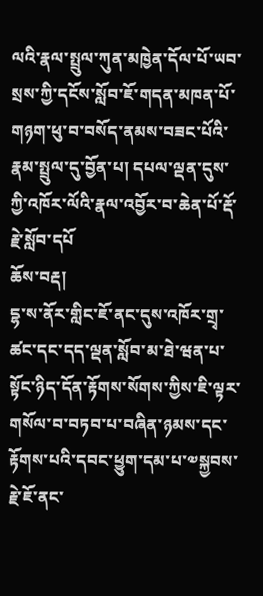ལའི་རྣལ་སྤྲུལ་ཀུན་མཁྱེན་དོལ་པོ་ཡབ་སྲས་ཀྱི་དངོས་སློབ་ཇོ་གདན་མཁན་པོ་གཉག་ཕུ་བ་བསོད་ནམས་བཟང་པོའི་རྣམ་སྤྲུལ་དུ་བྱོན་པ། དཔལ་ལྡན་དུས་ཀྱི་འཁོར་ལོའི་རྣལ་འབྱོར་བ་ཆེན་པོ་རྡོ་རྗེ་སློབ་དཔོ
ཆོས་བརྡ།
དྷ་ས་ནོར་གླིང་ཇོ་ནང་དུས་འཁོར་གྲྭ་ཚང་དང་དད་ལྡན་སློབ་མ་ཐེ་ཝན་པ་སྟོང་ཉིད་དོན་རྟོགས་སོགས་ཀྱིས་ཇི་ལྟར་གསོལ་བ་བཏབ་པ་བཞིན་ཉམས་དང་རྟོགས་པའི་དབང་ཕྱུག་དམ་པ་༧སྐྱབས་རྗེ་ཇོ་ནང་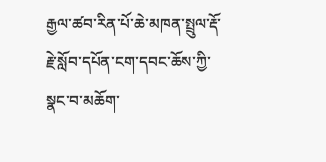རྒྱལ་ཚབ་རིན་པོ་ཆེ་མཁན་སྤྲུལ་རྡོ་རྗེ་སློབ་དཔོན་ངག་དབང་ཆོས་ཀྱི་སྣང་བ་མཆོག་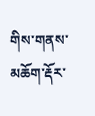གིས་གནས་མཆོག་རྡོར་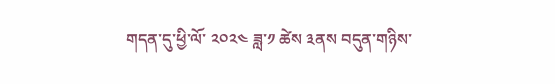གདན་དུ་ཕྱི་ལོ་ ༢༠༢༤ ཟླ་༡ ཚེས ༣ནས བདུན་གཉིས་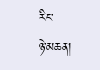རིང་
ཉེ་མཆན།